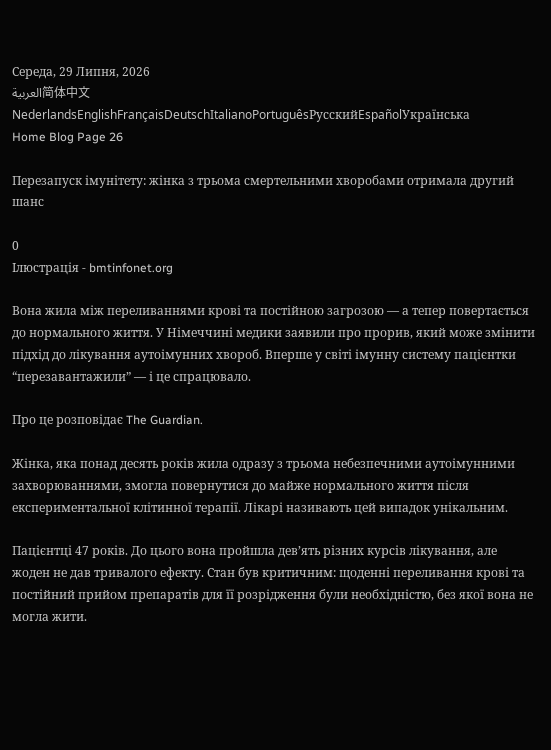Середа, 29 Липня, 2026
العربية简体中文NederlandsEnglishFrançaisDeutschItalianoPortuguêsРусскийEspañolУкраїнська
Home Blog Page 26

Перезапуск імунітету: жінка з трьома смертельними хворобами отримала другий шанс

0
Ілюстрація - bmtinfonet.org

Вона жила між переливаннями крові та постійною загрозою — а тепер повертається до нормального життя. У Німеччині медики заявили про прорив, який може змінити підхід до лікування аутоімунних хвороб. Вперше у світі імунну систему пацієнтки “перезавантажили” — і це спрацювало.

Про це розповідає The Guardian.

Жінка, яка понад десять років жила одразу з трьома небезпечними аутоімунними захворюваннями, змогла повернутися до майже нормального життя після експериментальної клітинної терапії. Лікарі називають цей випадок унікальним.

Пацієнтці 47 років. До цього вона пройшла дев’ять різних курсів лікування, але жоден не дав тривалого ефекту. Стан був критичним: щоденні переливання крові та постійний прийом препаратів для її розрідження були необхідністю, без якої вона не могла жити.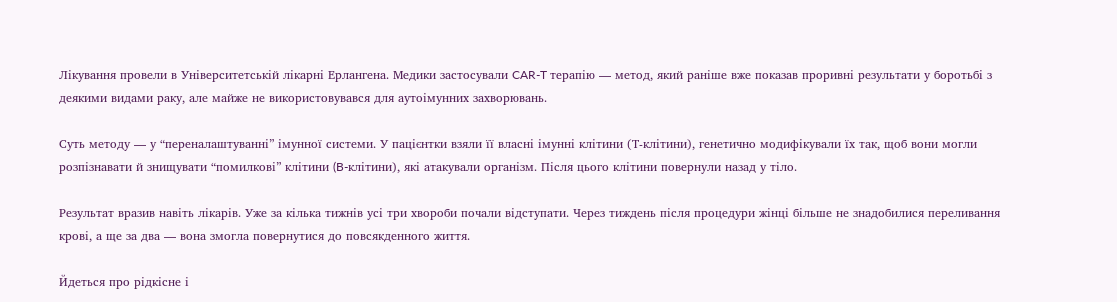Лікування провели в Університетській лікарні Ерлангена. Медики застосували CAR-T терапію — метод, який раніше вже показав проривні результати у боротьбі з деякими видами раку, але майже не використовувався для аутоімунних захворювань.

Суть методу — у “переналаштуванні” імунної системи. У пацієнтки взяли її власні імунні клітини (Т-клітини), генетично модифікували їх так, щоб вони могли розпізнавати й знищувати “помилкові” клітини (B-клітини), які атакували організм. Після цього клітини повернули назад у тіло.

Результат вразив навіть лікарів. Уже за кілька тижнів усі три хвороби почали відступати. Через тиждень після процедури жінці більше не знадобилися переливання крові, а ще за два — вона змогла повернутися до повсякденного життя.

Йдеться про рідкісне і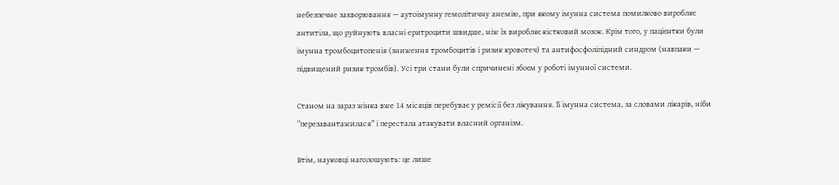небезпечне захворювання — аутоімунну гемолітичну анемію, при якому імунна система помилково виробляє антитіла, що руйнують власні еритроцити швидше, ніж їх виробляє кістковий мозок. Крім того, у пацієнтки були імунна тромбоцитопенія (зниження тромбоцитів і ризик кровотеч) та антифосфоліпідний синдром (навпаки — підвищений ризик тромбів). Усі три стани були спричинені збоєм у роботі імунної системи.

Станом на зараз жінка вже 14 місяців перебуває у ремісії без лікування. Її імунна система, за словами лікарів, ніби “перезавантажилася” і перестала атакувати власний організм.

Втім, науковці наголошують: це лише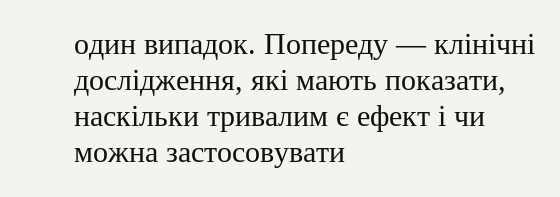один випадок. Попереду — клінічні дослідження, які мають показати, наскільки тривалим є ефект і чи можна застосовувати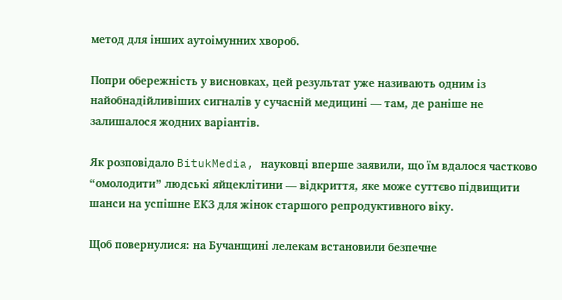метод для інших аутоімунних хвороб.

Попри обережність у висновках, цей результат уже називають одним із найобнадійливіших сигналів у сучасній медицині — там, де раніше не залишалося жодних варіантів.

Як розповідало BitukMedia, науковці вперше заявили, що їм вдалося частково “омолодити” людські яйцеклітини — відкриття, яке може суттєво підвищити шанси на успішне ЕКЗ для жінок старшого репродуктивного віку.

Щоб повернулися: на Бучанщині лелекам встановили безпечне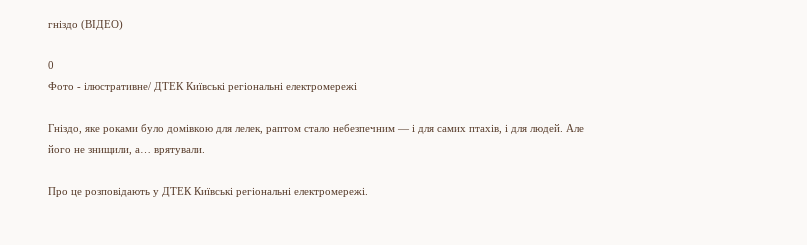гніздо (ВІДЕО)

0
Фото - ілюстративне/ ДТЕК Київські регіональні електромережі

Гніздо, яке роками було домівкою для лелек, раптом стало небезпечним — і для самих птахів, і для людей. Але його не знищили, а… врятували.

Про це розповідають у ДТЕК Київські регіональні електромережі.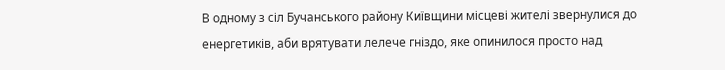В одному з сіл Бучанського району Київщини місцеві жителі звернулися до енергетиків, аби врятувати лелече гніздо, яке опинилося просто над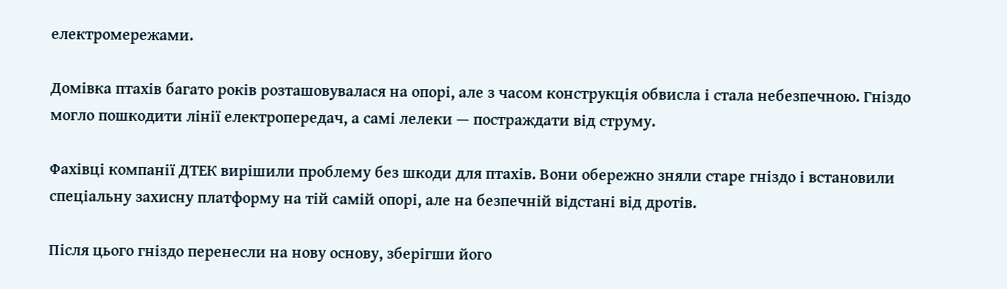електромережами.

Домівка птахів багато років розташовувалася на опорі, але з часом конструкція обвисла і стала небезпечною. Гніздо могло пошкодити лінії електропередач, а самі лелеки — постраждати від струму.

Фахівці компанії ДТЕК вирішили проблему без шкоди для птахів. Вони обережно зняли старе гніздо і встановили спеціальну захисну платформу на тій самій опорі, але на безпечній відстані від дротів.

Після цього гніздо перенесли на нову основу, зберігши його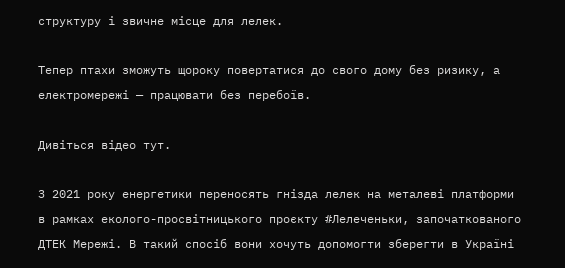структуру і звичне місце для лелек.

Тепер птахи зможуть щороку повертатися до свого дому без ризику, а електромережі — працювати без перебоїв.

Дивіться відео тут.

З 2021 року енергетики переносять гнізда лелек на металеві платформи в рамках еколого-просвітницького проєкту #Лелеченьки, започаткованого ДТЕК Мережі. В такий спосіб вони хочуть допомогти зберегти в Україні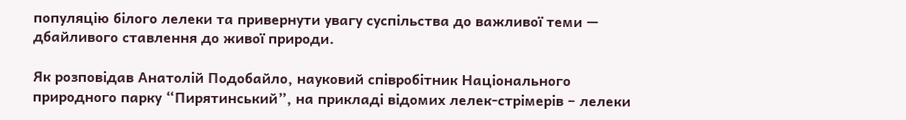популяцію білого лелеки та привернути увагу суспільства до важливої теми — дбайливого ставлення до живої природи.

Як розповідав Анатолій Подобайло, науковий співробітник Національного природного парку “Пирятинський”, на прикладі відомих лелек-стрімерів – лелеки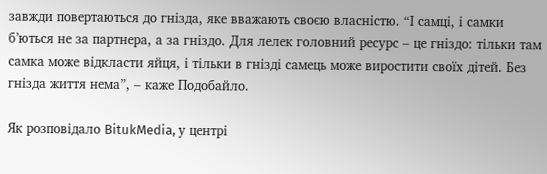завжди повертаються до гнізда, яке вважають своєю власністю. “І самці, і самки б’ються не за партнера, а за гніздо. Для лелек головний ресурс – це гніздо: тільки там самка може відкласти яйця, і тільки в гнізді самець може виростити своїх дітей. Без гнізда життя нема”, – каже Подобайло.

Як розповідало BitukMedia, у центрі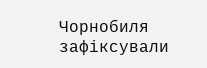Чорнобиля зафіксували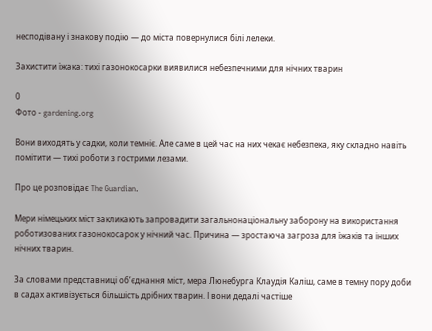несподівану і знакову подію — до міста повернулися білі лелеки.

Захистити їжака: тихі газонокосарки виявилися небезпечними для нічних тварин

0
Фото - gardening.org

Вони виходять у садки, коли темніє. Але саме в цей час на них чекає небезпека, яку складно навіть помітити — тихі роботи з гострими лезами.

Про це розповідає The Guardian.

Мери німецьких міст закликають запровадити загальнонаціональну заборону на використання роботизованих газонокосарок у нічний час. Причина — зростаюча загроза для їжаків та інших нічних тварин.

За словами представниці об’єднання міст, мера Люнебурга Клаудія Каліш, саме в темну пору доби в садах активізується більшість дрібних тварин. І вони дедалі частіше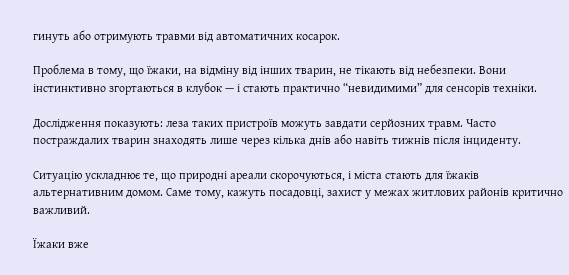гинуть або отримують травми від автоматичних косарок.

Проблема в тому, що їжаки, на відміну від інших тварин, не тікають від небезпеки. Вони інстинктивно згортаються в клубок — і стають практично “невидимими” для сенсорів техніки.

Дослідження показують: леза таких пристроїв можуть завдати серйозних травм. Часто постраждалих тварин знаходять лише через кілька днів або навіть тижнів після інциденту.

Ситуацію ускладнює те, що природні ареали скорочуються, і міста стають для їжаків альтернативним домом. Саме тому, кажуть посадовці, захист у межах житлових районів критично важливий.

Їжаки вже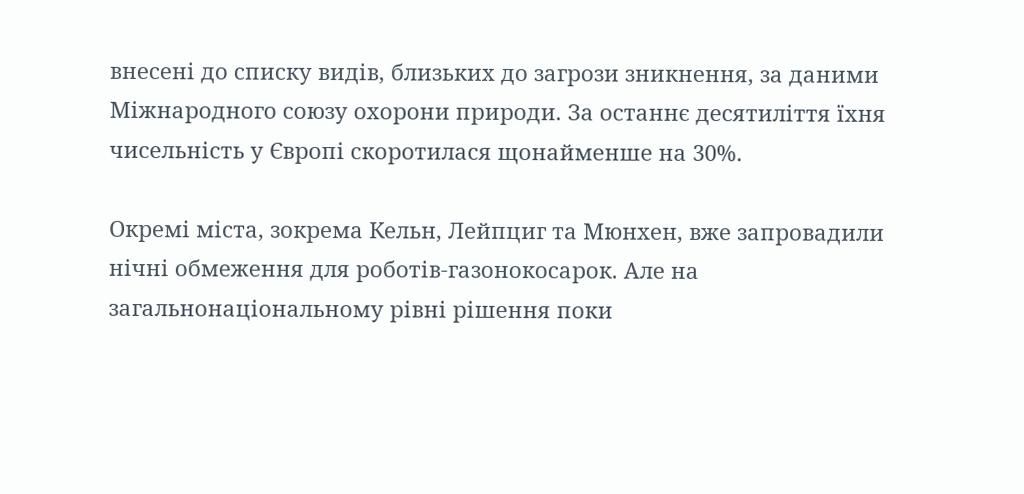внесені до списку видів, близьких до загрози зникнення, за даними Міжнародного союзу охорони природи. За останнє десятиліття їхня чисельність у Європі скоротилася щонайменше на 30%.

Окремі міста, зокрема Кельн, Лейпциг та Мюнхен, вже запровадили нічні обмеження для роботів-газонокосарок. Але на загальнонаціональному рівні рішення поки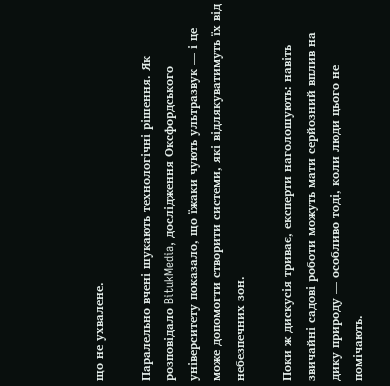що не ухвалене.

Паралельно вчені шукають технологічні рішення. Як розповідало BitukMedia, дослідження Оксфордського університету показало, що їжаки чують ультразвук — і це може допомогти створити системи, які відлякуватимуть їх від небезпечних зон.

Поки ж дискусія триває, експерти наголошують: навіть звичайні садові роботи можуть мати серйозний вплив на дику природу — особливо тоді, коли люди цього не помічають.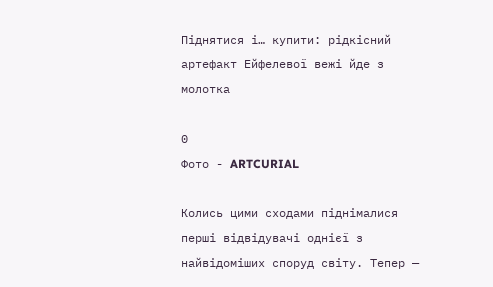Піднятися і… купити: рідкісний артефакт Ейфелевої вежі йде з молотка

0
Фото - ARTCURIAL

Колись цими сходами піднімалися перші відвідувачі однієї з найвідоміших споруд світу. Тепер —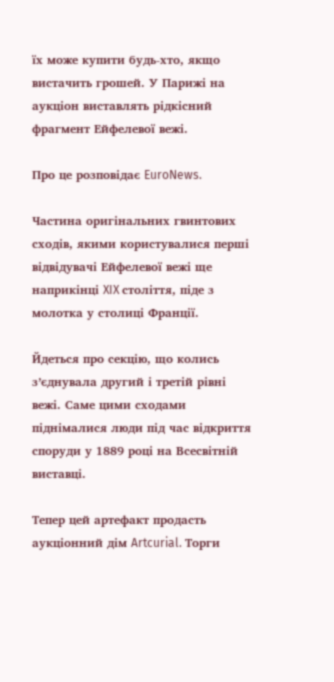їх може купити будь-хто, якщо вистачить грошей. У Парижі на аукціон виставлять рідкісний фрагмент Ейфелевої вежі.

Про це розповідає EuroNews.

Частина оригінальних гвинтових сходів, якими користувалися перші відвідувачі Ейфелевої вежі ще наприкінці XIX століття, піде з молотка у столиці Франції.

Йдеться про секцію, що колись з’єднувала другий і третій рівні вежі. Саме цими сходами піднімалися люди під час відкриття споруди у 1889 році на Всесвітній виставці.

Тепер цей артефакт продасть аукціонний дім Artcurial. Торги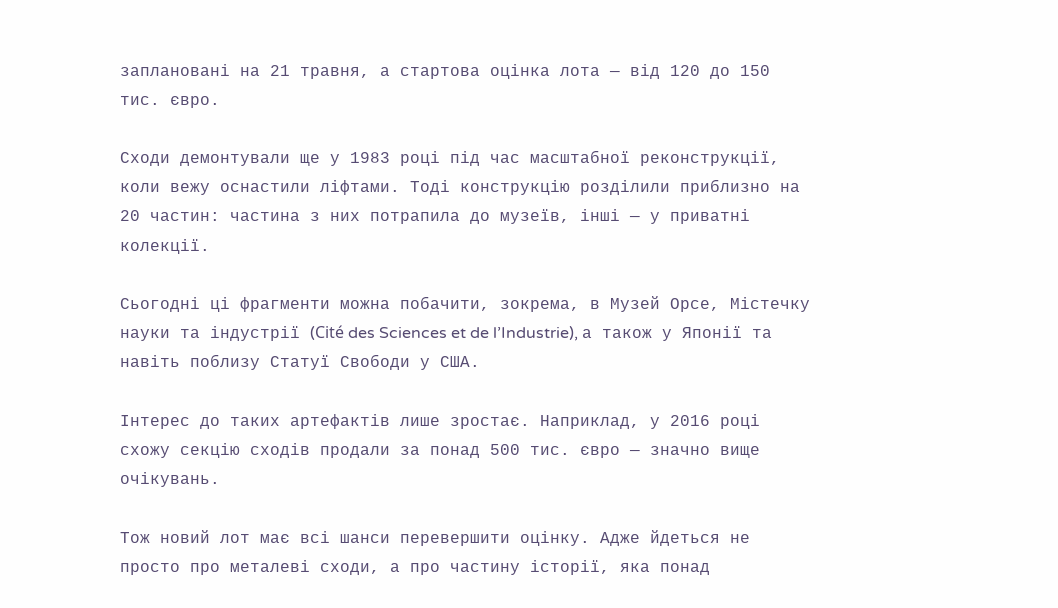заплановані на 21 травня, а стартова оцінка лота — від 120 до 150 тис. євро.

Сходи демонтували ще у 1983 році під час масштабної реконструкції, коли вежу оснастили ліфтами. Тоді конструкцію розділили приблизно на 20 частин: частина з них потрапила до музеїв, інші — у приватні колекції.

Сьогодні ці фрагменти можна побачити, зокрема, в Музей Орсе, Містечку науки та індустрії (Cité des Sciences et de l’Industrie), а також у Японії та навіть поблизу Статуї Свободи у США.

Інтерес до таких артефактів лише зростає. Наприклад, у 2016 році схожу секцію сходів продали за понад 500 тис. євро — значно вище очікувань.

Тож новий лот має всі шанси перевершити оцінку. Адже йдеться не просто про металеві сходи, а про частину історії, яка понад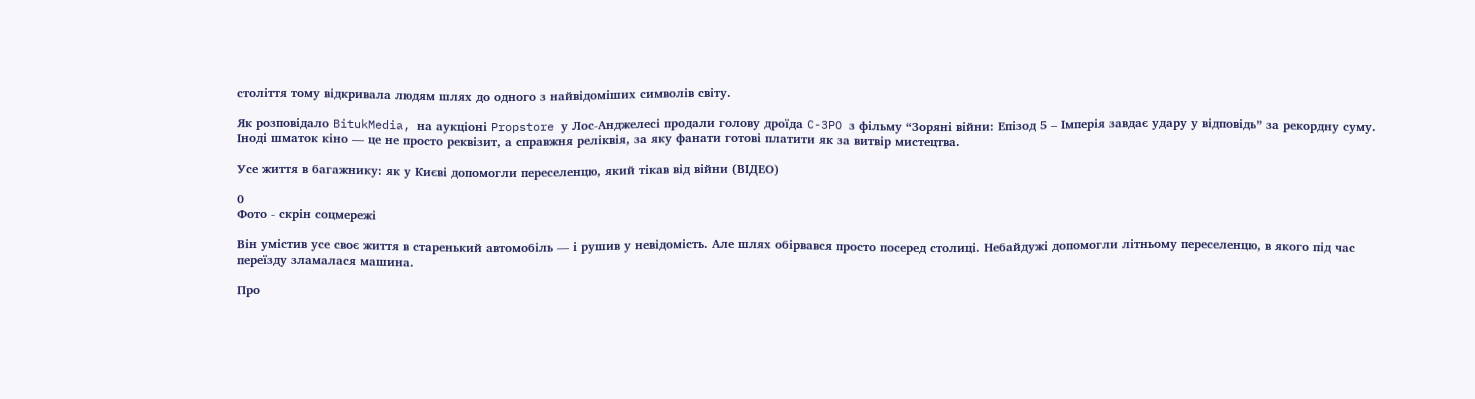століття тому відкривала людям шлях до одного з найвідоміших символів світу.

Як розповідало BitukMedia, на аукціоні Propstore у Лос-Анджелесі продали голову дроїда C-3PO з фільму “Зоряні війни: Епізод 5 – Імперія завдає удару у відповідь” за рекордну суму. Іноді шматок кіно — це не просто реквізит, а справжня реліквія, за яку фанати готові платити як за витвір мистецтва.

Усе життя в багажнику: як у Києві допомогли переселенцю, який тікав від війни (ВІДЕО)

0
Фото - скрін соцмережі

Він умістив усе своє життя в старенький автомобіль — і рушив у невідомість. Але шлях обірвався просто посеред столиці. Небайдужі допомогли літньому переселенцю, в якого під час переїзду зламалася машина.

Про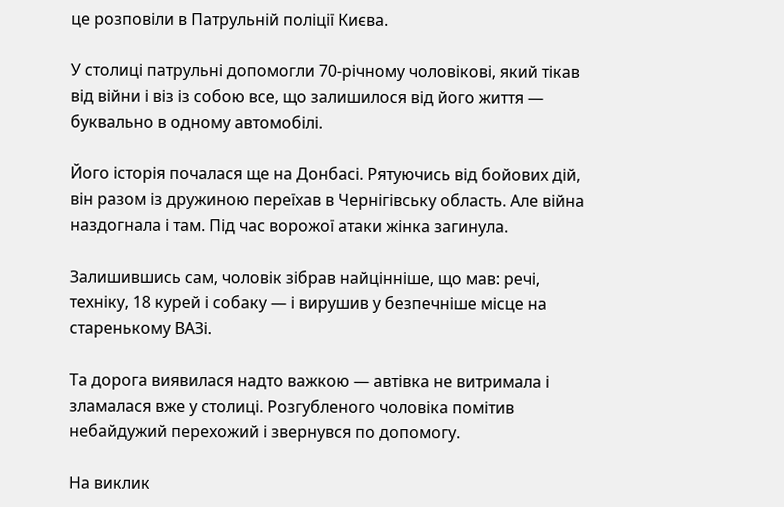це розповіли в Патрульній поліції Києва.

У столиці патрульні допомогли 70-річному чоловікові, який тікав від війни і віз із собою все, що залишилося від його життя — буквально в одному автомобілі.

Його історія почалася ще на Донбасі. Рятуючись від бойових дій, він разом із дружиною переїхав в Чернігівську область. Але війна наздогнала і там. Під час ворожої атаки жінка загинула.

Залишившись сам, чоловік зібрав найцінніше, що мав: речі, техніку, 18 курей і собаку — і вирушив у безпечніше місце на старенькому ВАЗі.

Та дорога виявилася надто важкою — автівка не витримала і зламалася вже у столиці. Розгубленого чоловіка помітив небайдужий перехожий і звернувся по допомогу.

На виклик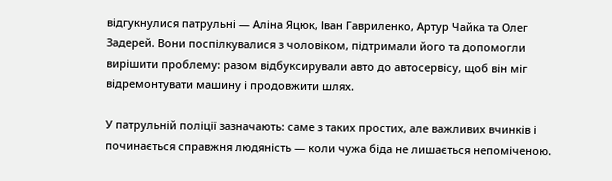відгукнулися патрульні — Аліна Яцюк, Іван Гавриленко, Артур Чайка та Олег Задерей. Вони поспілкувалися з чоловіком, підтримали його та допомогли вирішити проблему: разом відбуксирували авто до автосервісу, щоб він міг відремонтувати машину і продовжити шлях.

У патрульній поліції зазначають: саме з таких простих, але важливих вчинків і починається справжня людяність — коли чужа біда не лишається непоміченою.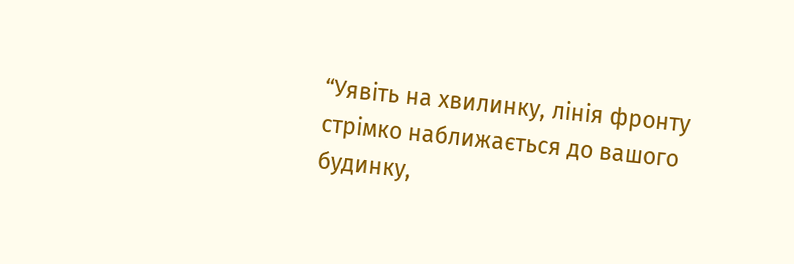“Уявіть на хвилинку, лінія фронту стрімко наближається до вашого будинку,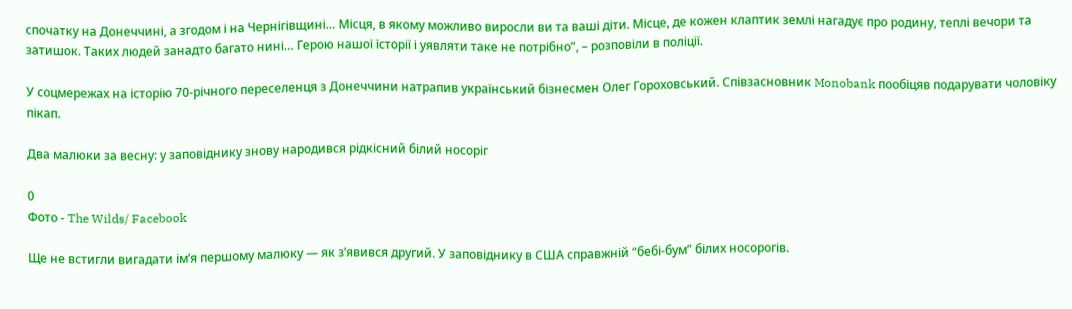спочатку на Донеччині, а згодом і на Чернігівщині… Місця, в якому можливо виросли ви та ваші діти. Місце, де кожен клаптик землі нагадує про родину, теплі вечори та затишок. Таких людей занадто багато нині… Герою нашої їсторії і уявляти таке не потрібно”, – розповіли в поліції.

У соцмережах на історію 70-річного переселенця з Донеччини натрапив український бізнесмен Олег Гороховський. Співзасновник Monobank пообіцяв подарувати чоловіку пікап.

Два малюки за весну: у заповіднику знову народився рідкісний білий носоріг

0
Фото - The Wilds/ Facebook

Ще не встигли вигадати ім’я першому малюку — як з’явився другий. У заповіднику в США справжній “бебі-бум” білих носорогів.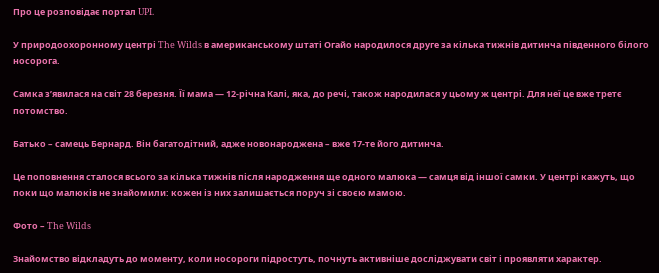Про це розповідає портал UPI.

У природоохоронному центрі The Wilds в американському штаті Огайо народилося друге за кілька тижнів дитинча південного білого носорога.

Самка з’явилася на світ 28 березня. Її мама — 12-річна Калі, яка, до речі, також народилася у цьому ж центрі. Для неї це вже третє потомство.

Батько – самець Бернард. Він багатодітний, адже новонароджена – вже 17-те його дитинча.

Це поповнення сталося всього за кілька тижнів після народження ще одного малюка — самця від іншої самки. У центрі кажуть, що поки що малюків не знайомили: кожен із них залишається поруч зі своєю мамою.

Фото – The Wilds

Знайомство відкладуть до моменту, коли носороги підростуть, почнуть активніше досліджувати світ і проявляти характер.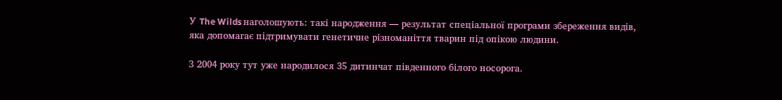У The Wilds наголошують: такі народження — результат спеціальної програми збереження видів, яка допомагає підтримувати генетичне різноманіття тварин під опікою людини.

З 2004 року тут уже народилося 35 дитинчат південного білого носорога.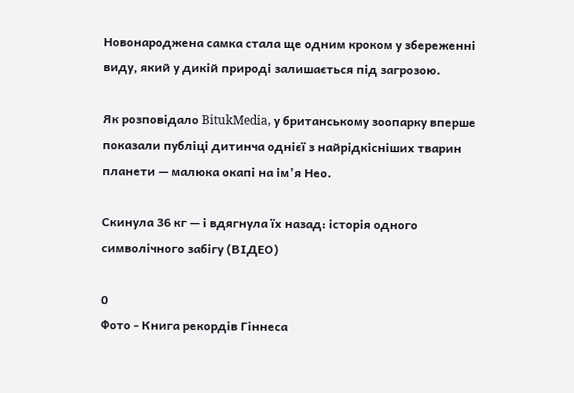Новонароджена самка стала ще одним кроком у збереженні виду, який у дикій природі залишається під загрозою.

Як розповідало BitukMedia, у британському зоопарку вперше показали публіці дитинча однієї з найрідкісніших тварин планети — малюка окапі на ім’я Нео.

Скинула 36 кг — і вдягнула їх назад: історія одного символічного забігу (ВІДЕО)

0
Фото - Книга рекордів Гіннеса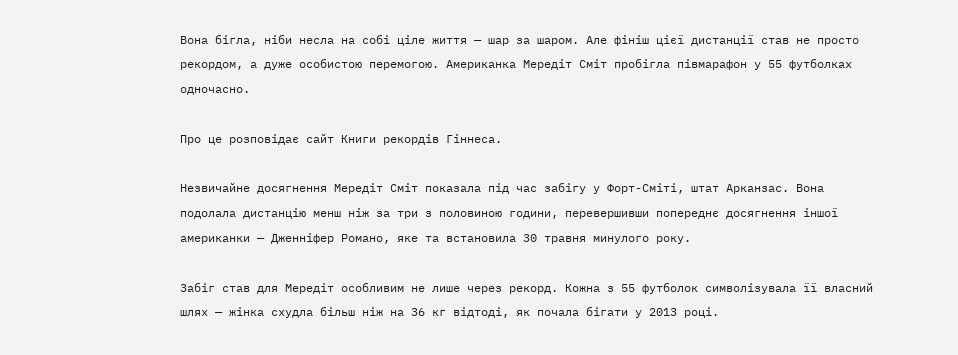Вона бігла, ніби несла на собі ціле життя — шар за шаром. Але фініш цієї дистанції став не просто рекордом, а дуже особистою перемогою. Американка Мередіт Сміт пробігла півмарафон у 55 футболках одночасно.

Про це розповідає сайт Книги рекордів Гіннеса.

Незвичайне досягнення Мередіт Сміт показала під час забігу у Форт-Сміті, штат Арканзас. Вона подолала дистанцію менш ніж за три з половиною години, перевершивши попереднє досягнення іншої американки — Дженніфер Романо, яке та встановила 30 травня минулого року.

Забіг став для Мередіт особливим не лише через рекорд. Кожна з 55 футболок символізувала її власний шлях — жінка схудла більш ніж на 36 кг відтоді, як почала бігати у 2013 році.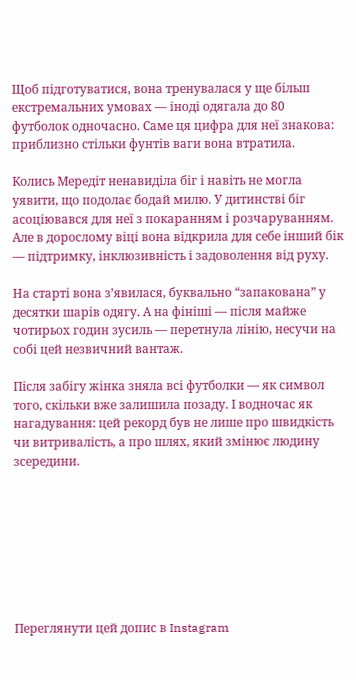Щоб підготуватися, вона тренувалася у ще більш екстремальних умовах — іноді одягала до 80 футболок одночасно. Саме ця цифра для неї знакова: приблизно стільки фунтів ваги вона втратила.

Колись Мередіт ненавиділа біг і навіть не могла уявити, що подолає бодай милю. У дитинстві біг асоціювався для неї з покаранням і розчаруванням. Але в дорослому віці вона відкрила для себе інший бік — підтримку, інклюзивність і задоволення від руху.

На старті вона з’явилася, буквально “запакована” у десятки шарів одягу. А на фініші — після майже чотирьох годин зусиль — перетнула лінію, несучи на собі цей незвичний вантаж.

Після забігу жінка зняла всі футболки — як символ того, скільки вже залишила позаду. І водночас як нагадування: цей рекорд був не лише про швидкість чи витривалість, а про шлях, який змінює людину зсередини.








Переглянути цей допис в Instagram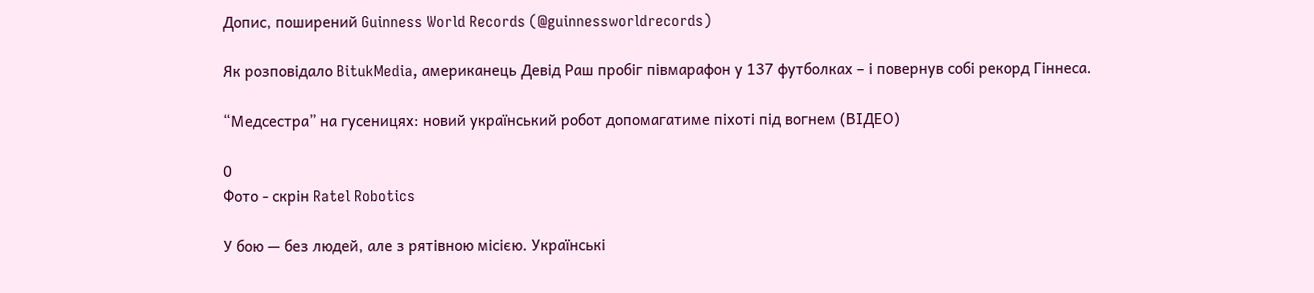Допис, поширений Guinness World Records (@guinnessworldrecords)

Як розповідало BitukMedia, американець Девід Раш пробіг півмарафон у 137 футболках – і повернув собі рекорд Гіннеса.

“Медсестра” на гусеницях: новий український робот допомагатиме піхоті під вогнем (ВІДЕО)

0
Фото - скрін Ratel Robotics

У бою — без людей, але з рятівною місією. Українські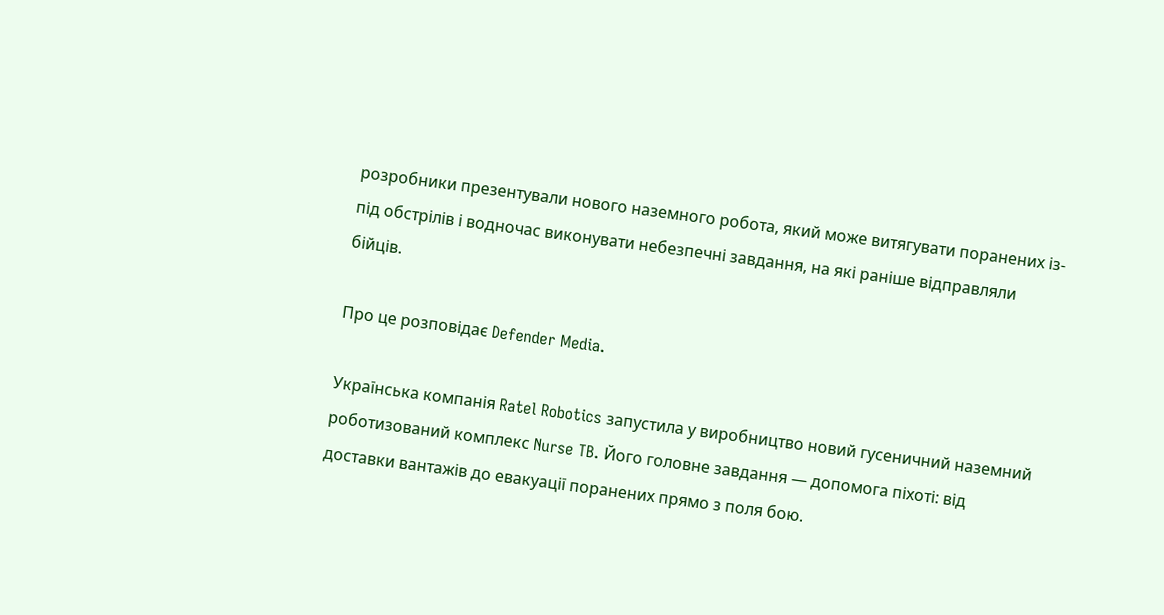розробники презентували нового наземного робота, який може витягувати поранених із-під обстрілів і водночас виконувати небезпечні завдання, на які раніше відправляли бійців.

Про це розповідає Defender Media.

Українська компанія Ratel Robotics запустила у виробництво новий гусеничний наземний роботизований комплекс Nurse TB. Його головне завдання — допомога піхоті: від доставки вантажів до евакуації поранених прямо з поля бою.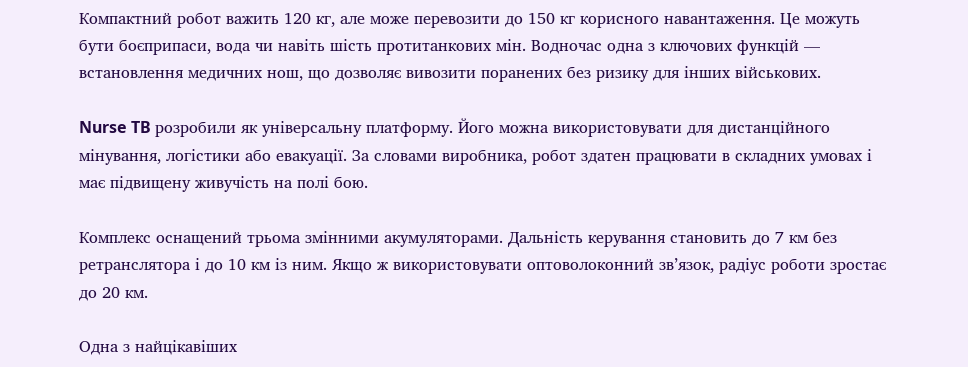Компактний робот важить 120 кг, але може перевозити до 150 кг корисного навантаження. Це можуть бути боєприпаси, вода чи навіть шість протитанкових мін. Водночас одна з ключових функцій — встановлення медичних нош, що дозволяє вивозити поранених без ризику для інших військових.

Nurse TB розробили як універсальну платформу. Його можна використовувати для дистанційного мінування, логістики або евакуації. За словами виробника, робот здатен працювати в складних умовах і має підвищену живучість на полі бою.

Комплекс оснащений трьома змінними акумуляторами. Дальність керування становить до 7 км без ретранслятора і до 10 км із ним. Якщо ж використовувати оптоволоконний зв’язок, радіус роботи зростає до 20 км.

Одна з найцікавіших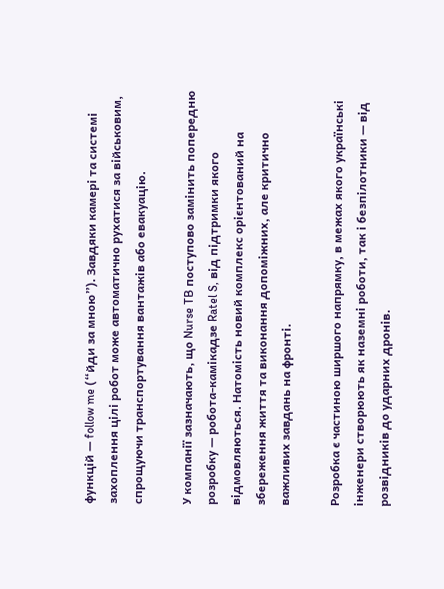функцій — follow me (“йди за мною”). Завдяки камері та системі захоплення цілі робот може автоматично рухатися за військовим, спрощуючи транспортування вантажів або евакуацію.

У компанії зазначають, що Nurse TB поступово замінить попередню розробку — робота-камікадзе Ratel S, від підтримки якого відмовляються. Натомість новий комплекс орієнтований на збереження життя та виконання допоміжних, але критично важливих завдань на фронті.

Розробка є частиною ширшого напрямку, в межах якого українські інженери створюють як наземні роботи, так і безпілотники — від розвідників до ударних дронів.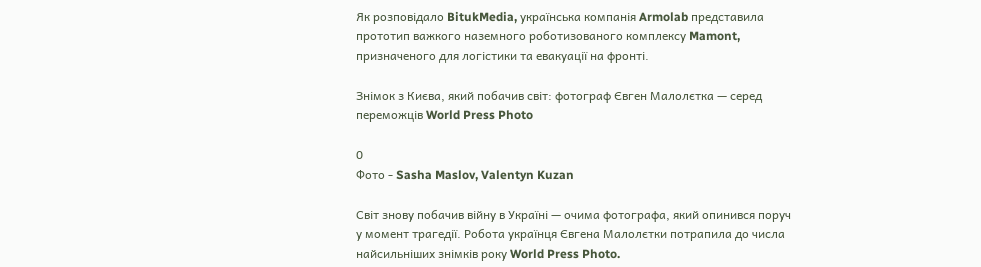Як розповідало BitukMedia, українська компанія Armolab представила прототип важкого наземного роботизованого комплексу Mamont, призначеного для логістики та евакуації на фронті.

Знімок з Києва, який побачив світ: фотограф Євген Малолєтка — серед переможців World Press Photo

0
Фото - Sasha Maslov, Valentyn Kuzan

Світ знову побачив війну в Україні — очима фотографа, який опинився поруч у момент трагедії. Робота українця Євгена Малолєтки потрапила до числа найсильніших знімків року World Press Photo.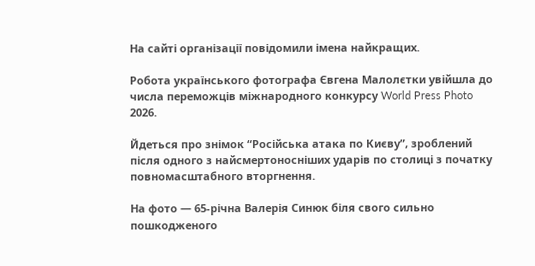На сайті організації повідомили імена найкращих.

Робота українського фотографа Євгена Малолєтки увійшла до числа переможців міжнародного конкурсу World Press Photo 2026.

Йдеться про знімок “Російська атака по Києву”, зроблений після одного з найсмертоносніших ударів по столиці з початку повномасштабного вторгнення.

На фото — 65-річна Валерія Синюк біля свого сильно пошкодженого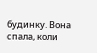будинку. Вона спала, коли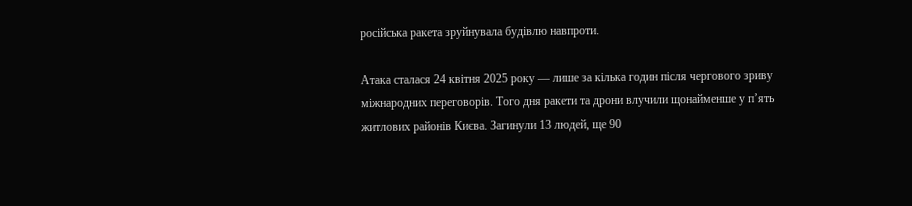російська ракета зруйнувала будівлю навпроти.

Атака сталася 24 квітня 2025 року — лише за кілька годин після чергового зриву міжнародних переговорів. Того дня ракети та дрони влучили щонайменше у п’ять житлових районів Києва. Загинули 13 людей, ще 90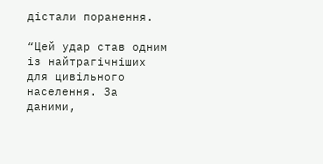дістали поранення.

“Цей удар став одним із найтрагічніших для цивільного населення. За даними,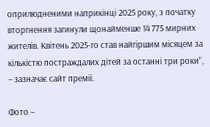оприлюдненими наприкінці 2025 року, з початку вторгнення загинули щонайменше 14 775 мирних жителів. Квітень 2025-го став найгіршим місяцем за кількістю постраждалих дітей за останні три роки”, – зазначає сайт премії.

Фото –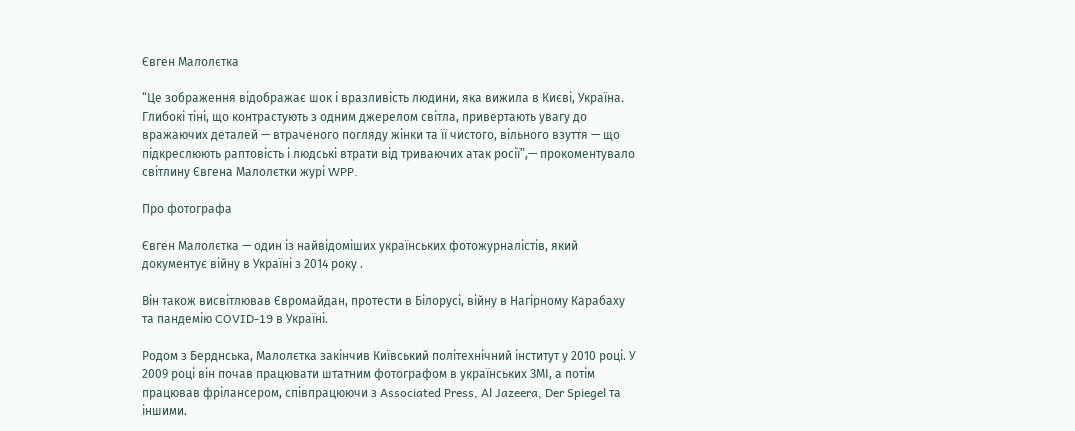Євген Малолєтка

“Це зображення відображає шок і вразливість людини, яка вижила в Києві, Україна. Глибокі тіні, що контрастують з одним джерелом світла, привертають увагу до вражаючих деталей — втраченого погляду жінки та її чистого, вільного взуття — що підкреслюють раптовість і людські втрати від триваючих атак росії”,— прокоментувало світлину Євгена Малолєтки журі WPP.

Про фотографа

Євген Малолєтка — один із найвідоміших українських фотожурналістів, який документує війну в Україні з 2014 року .

Він також висвітлював Євромайдан, протести в Білорусі, війну в Нагірному Карабаху та пандемію COVID-19 в Україні.

Родом з Берднська, Малолєтка закінчив Київський політехнічний інститут у 2010 році. У 2009 році він почав працювати штатним фотографом в українських ЗМІ, а потім працював фрілансером, співпрацюючи з Associated Press, Al Jazeera, Der Spiegel та іншими.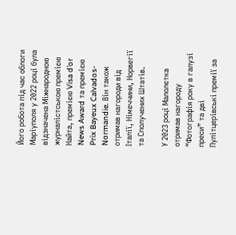Його робота під час облоги Маріуполя у 2022 році була відзначена Міжнародною журналістською премією Найта, премією Visa d’or News Award та премією Prix Bayeux Calvados-Normandie. Він також отримав нагороди від Італії, Німеччини, Норвегії та Сполучених Штатів.

У 2023 році Малолєтка отримав нагороду “Фотографія року в галузі преси” та дві Пулітцерівські премії за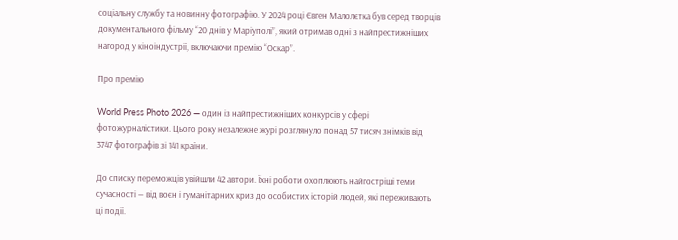соціальну службу та новинну фотографію. У 2024 році Євген Малолєтка був серед творців документального фільму “20 днів у Маріуполі”, який отримав одні з найпрестижніших нагород у кіноіндустрії, включаючи премію “Оскар”.

Про премію

World Press Photo 2026 — один із найпрестижніших конкурсів у сфері фотожурналістики. Цього року незалежне журі розглянуло понад 57 тисяч знімків від 3747 фотографів зі 141 країни.

До списку переможців увійшли 42 автори. Їхні роботи охоплюють найгостріші теми сучасності — від воєн і гуманітарних криз до особистих історій людей, які переживають ці події.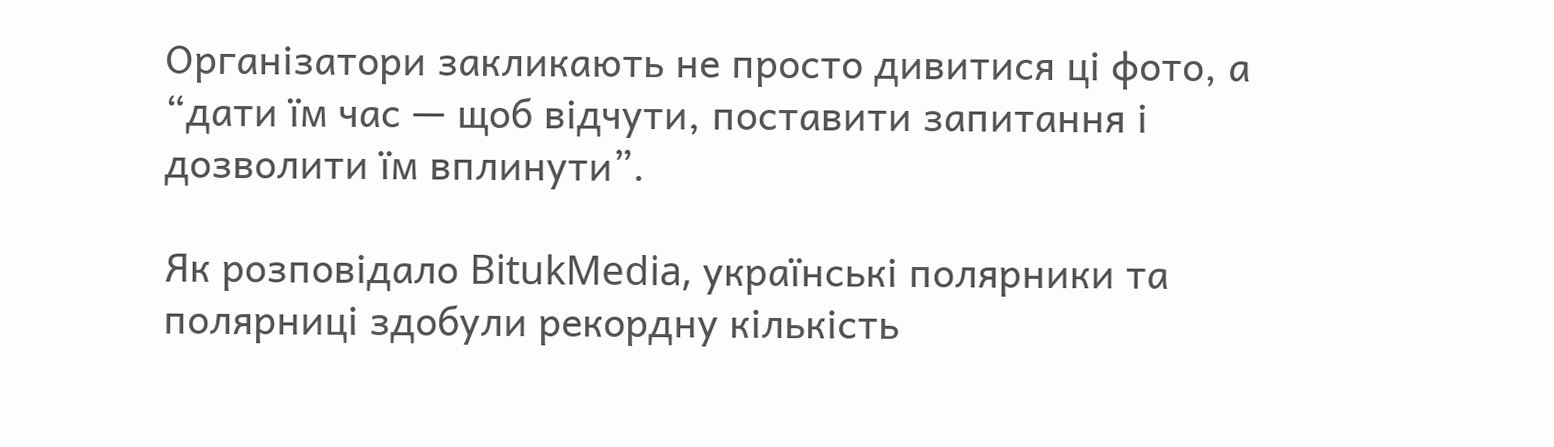Організатори закликають не просто дивитися ці фото, а “дати їм час — щоб відчути, поставити запитання і дозволити їм вплинути”.

Як розповідало BitukMedia, українські полярники та полярниці здобули рекордну кількість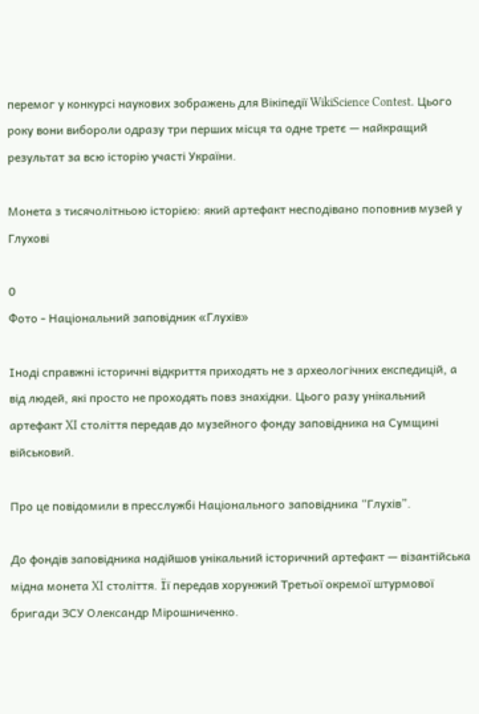перемог у конкурсі наукових зображень для Вікіпедії WikiScience Contest. Цього року вони вибороли одразу три перших місця та одне третє — найкращий результат за всю історію участі України.

Монета з тисячолітньою історією: який артефакт несподівано поповнив музей у Глухові

0
Фото - Національний заповідник «Глухів»

Іноді справжні історичні відкриття приходять не з археологічних експедицій, а від людей, які просто не проходять повз знахідки. Цього разу унікальний артефакт XI століття передав до музейного фонду заповідника на Сумщині військовий.

Про це повідомили в пресслужбі Національного заповідника “Глухів”.

До фондів заповідника надійшов унікальний історичний артефакт — візантійська мідна монета XI століття. Її передав хорунжий Третьої окремої штурмової бригади ЗСУ Олександр Мірошниченко.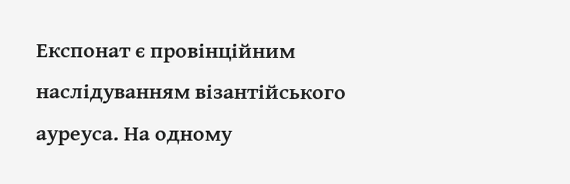Експонат є провінційним наслідуванням візантійського ауреуса. На одному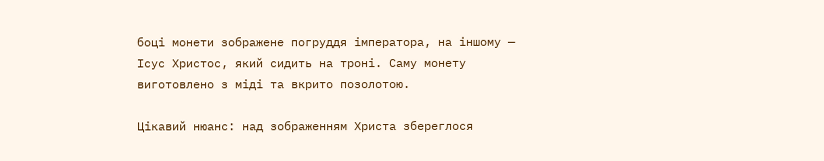боці монети зображене погруддя імператора, на іншому — Ісус Христос, який сидить на троні. Саму монету виготовлено з міді та вкрито позолотою.

Цікавий нюанс: над зображенням Христа збереглося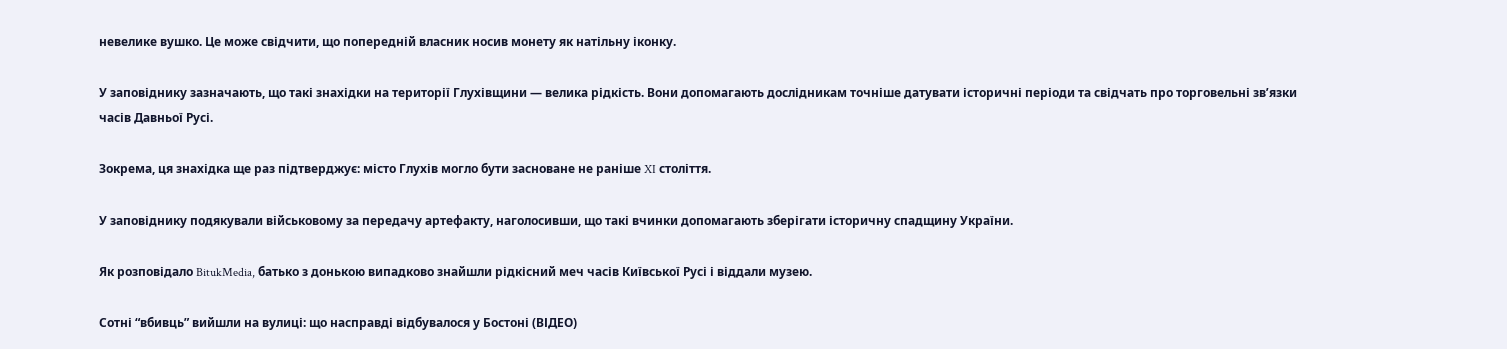невелике вушко. Це може свідчити, що попередній власник носив монету як натільну іконку.

У заповіднику зазначають, що такі знахідки на території Глухівщини — велика рідкість. Вони допомагають дослідникам точніше датувати історичні періоди та свідчать про торговельні зв’язки часів Давньої Русі.

Зокрема, ця знахідка ще раз підтверджує: місто Глухів могло бути засноване не раніше XI століття.

У заповіднику подякували військовому за передачу артефакту, наголосивши, що такі вчинки допомагають зберігати історичну спадщину України.

Як розповідало BitukMedia, батько з донькою випадково знайшли рідкісний меч часів Київської Русі і віддали музею.

Сотні “вбивць” вийшли на вулиці: що насправді відбувалося у Бостоні (ВІДЕО)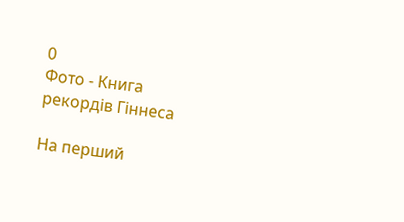0
Фото - Книга рекордів Гіннеса

На перший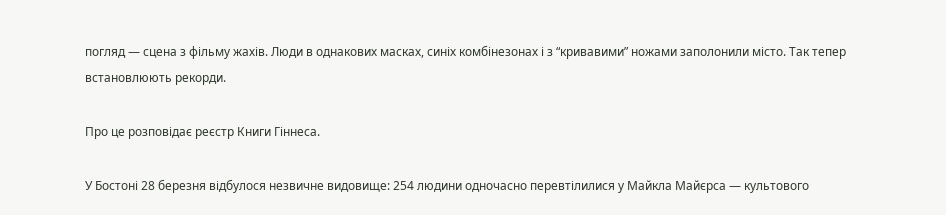погляд — сцена з фільму жахів. Люди в однакових масках, синіх комбінезонах і з “кривавими” ножами заполонили місто. Так тепер встановлюють рекорди.

Про це розповідає реєстр Книги Гіннеса.

У Бостоні 28 березня відбулося незвичне видовище: 254 людини одночасно перевтілилися у Майкла Майєрса — культового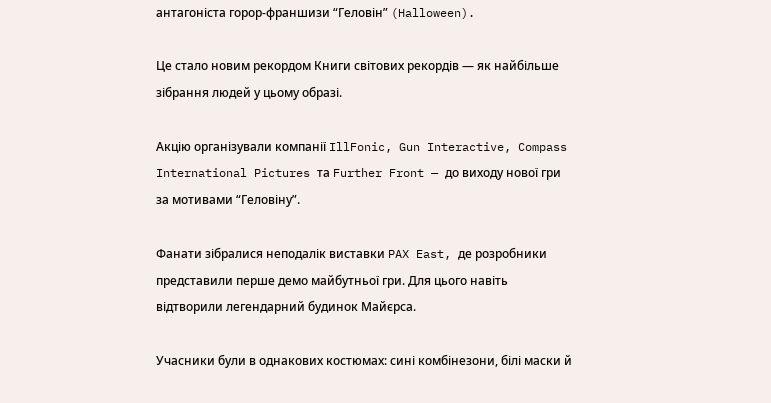антагоніста горор-франшизи “Геловін” (Halloween).

Це стало новим рекордом Книги світових рекордів — як найбільше зібрання людей у цьому образі.

Акцію організували компанії IllFonic, Gun Interactive, Compass International Pictures та Further Front — до виходу нової гри за мотивами “Геловіну”.

Фанати зібралися неподалік виставки PAX East, де розробники представили перше демо майбутньої гри. Для цього навіть відтворили легендарний будинок Майєрса.

Учасники були в однакових костюмах: сині комбінезони, білі маски й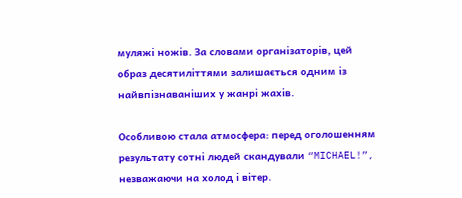муляжі ножів. За словами організаторів, цей образ десятиліттями залишається одним із найвпізнаваніших у жанрі жахів.

Особливою стала атмосфера: перед оголошенням результату сотні людей скандували “MICHAEL!”, незважаючи на холод і вітер.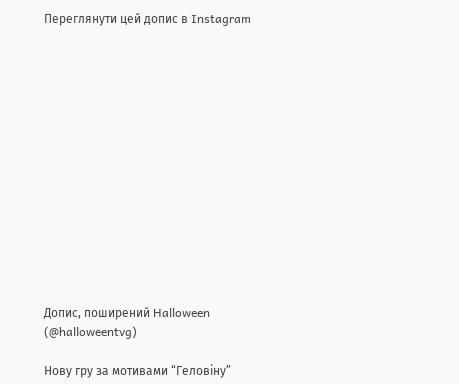Переглянути цей допис в Instagram














Допис, поширений Halloween (@halloweentvg)

Нову гру за мотивами “Геловіну”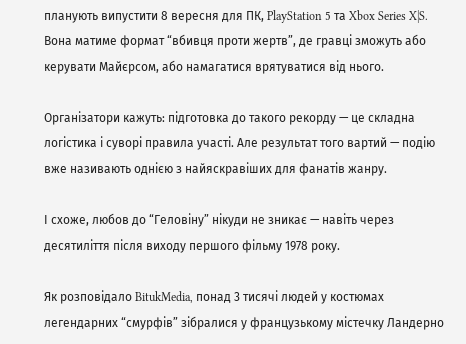планують випустити 8 вересня для ПК, PlayStation 5 та Xbox Series X|S. Вона матиме формат “вбивця проти жертв”, де гравці зможуть або керувати Майєрсом, або намагатися врятуватися від нього.

Організатори кажуть: підготовка до такого рекорду — це складна логістика і суворі правила участі. Але результат того вартий — подію вже називають однією з найяскравіших для фанатів жанру.

І схоже, любов до “Геловіну” нікуди не зникає — навіть через десятиліття після виходу першого фільму 1978 року.

Як розповідало BitukMedia, понад 3 тисячі людей у костюмах легендарних “смурфів” зібралися у французькому містечку Ландерно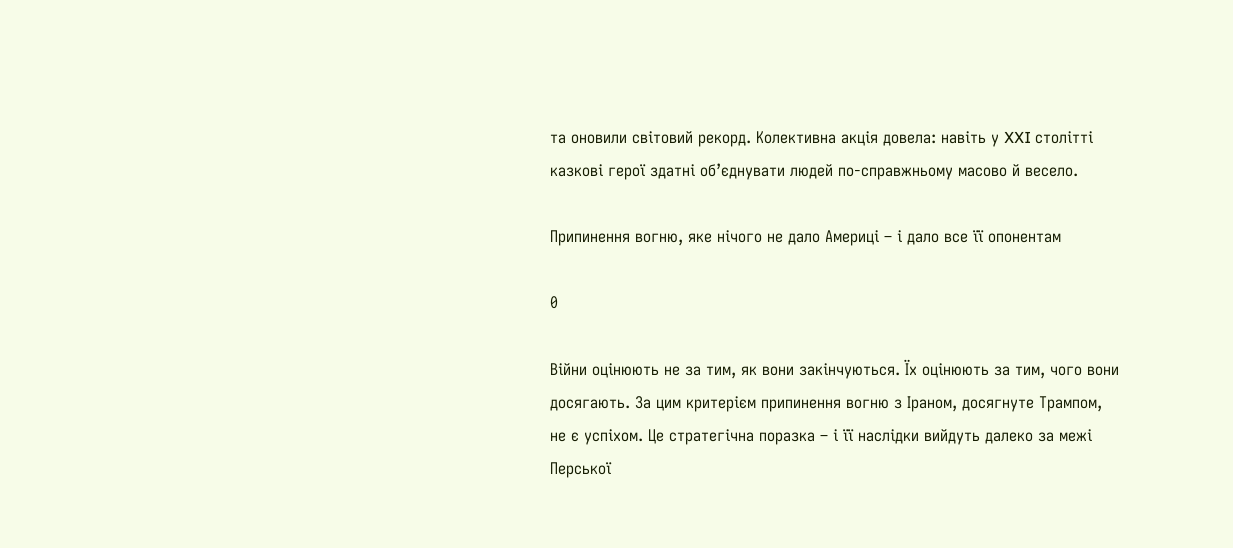та оновили світовий рекорд. Колективна акція довела: навіть у XXI столітті казкові герої здатні об’єднувати людей по-справжньому масово й весело.

Припинення вогню, яке нічого не дало Америці – і дало все її опонентам

0

Війни оцінюють не за тим, як вони закінчуються. Їх оцінюють за тим, чого вони досягають. За цим критерієм припинення вогню з Іраном, досягнуте Трампом, не є успіхом. Це стратегічна поразка – і її наслідки вийдуть далеко за межі Перської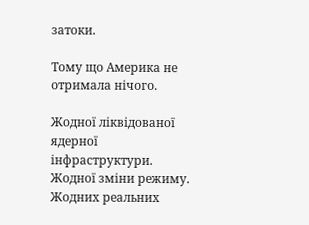затоки.

Тому що Америка не отримала нічого.

Жодної ліквідованої ядерної інфраструктури. Жодної зміни режиму. Жодних реальних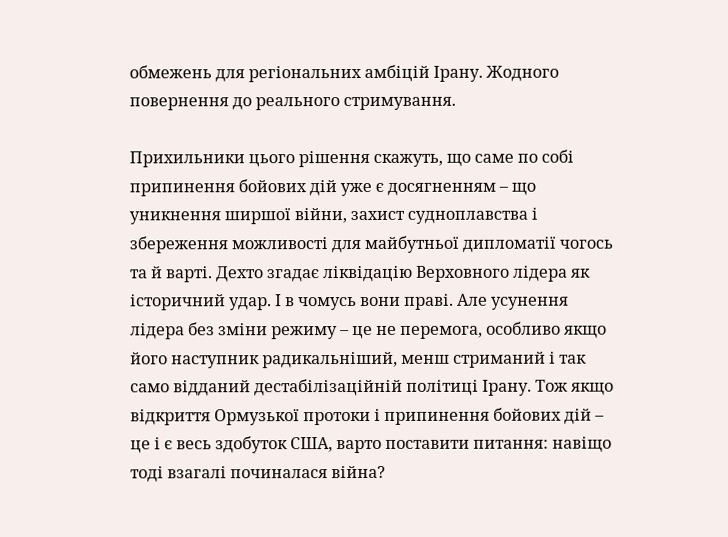обмежень для регіональних амбіцій Ірану. Жодного повернення до реального стримування.

Прихильники цього рішення скажуть, що саме по собі припинення бойових дій уже є досягненням – що уникнення ширшої війни, захист судноплавства і збереження можливості для майбутньої дипломатії чогось та й варті. Дехто згадає ліквідацію Верховного лідера як історичний удар. І в чомусь вони праві. Але усунення лідера без зміни режиму – це не перемога, особливо якщо його наступник радикальніший, менш стриманий і так само відданий дестабілізаційній політиці Ірану. Тож якщо відкриття Ормузької протоки і припинення бойових дій – це і є весь здобуток США, варто поставити питання: навіщо тоді взагалі починалася війна?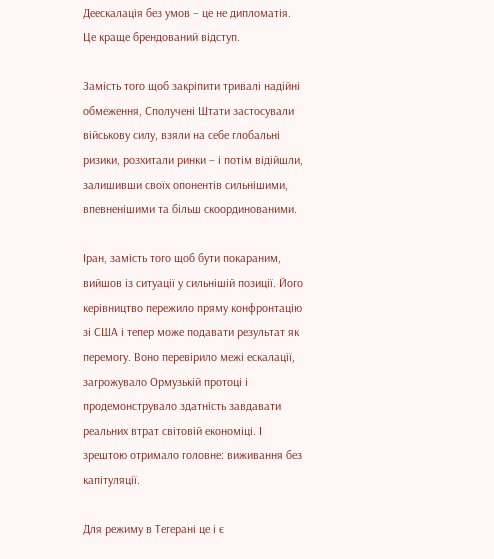Деескалація без умов – це не дипломатія. Це краще брендований відступ.

Замість того щоб закріпити тривалі надійні обмеження, Сполучені Штати застосували військову силу, взяли на себе глобальні ризики, розхитали ринки – і потім відійшли, залишивши своїх опонентів сильнішими, впевненішими та більш скоординованими.

Іран, замість того щоб бути покараним, вийшов із ситуації у сильнішій позиції. Його керівництво пережило пряму конфронтацію зі США і тепер може подавати результат як перемогу. Воно перевірило межі ескалації, загрожувало Ормузькій протоці і продемонструвало здатність завдавати реальних втрат світовій економіці. І зрештою отримало головне: виживання без капітуляції.

Для режиму в Тегерані це і є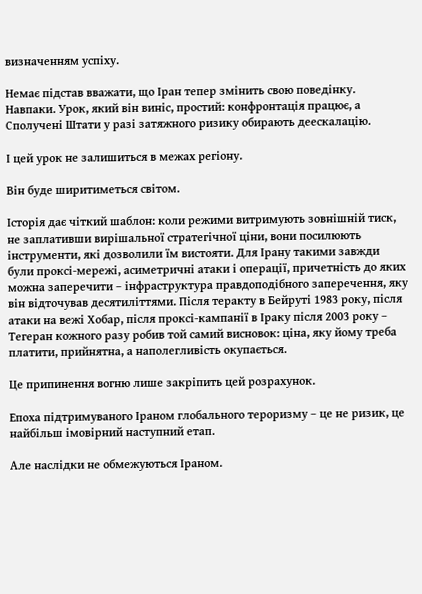визначенням успіху.

Немає підстав вважати, що Іран тепер змінить свою поведінку. Навпаки. Урок, який він виніс, простий: конфронтація працює, а Сполучені Штати у разі затяжного ризику обирають деескалацію.

І цей урок не залишиться в межах регіону.

Він буде ширитиметься світом.

Історія дає чіткий шаблон: коли режими витримують зовнішній тиск, не заплативши вирішальної стратегічної ціни, вони посилюють інструменти, які дозволили їм вистояти. Для Ірану такими завжди були проксі-мережі, асиметричні атаки і операції, причетність до яких можна заперечити – інфраструктура правдоподібного заперечення, яку він відточував десятиліттями. Після теракту в Бейруті 1983 року, після атаки на вежі Хобар, після проксі-кампанії в Іраку після 2003 року – Тегеран кожного разу робив той самий висновок: ціна, яку йому треба платити, прийнятна, а наполегливість окупається.

Це припинення вогню лише закріпить цей розрахунок.

Епоха підтримуваного Іраном глобального тероризму – це не ризик, це найбільш імовірний наступний етап.

Але наслідки не обмежуються Іраном.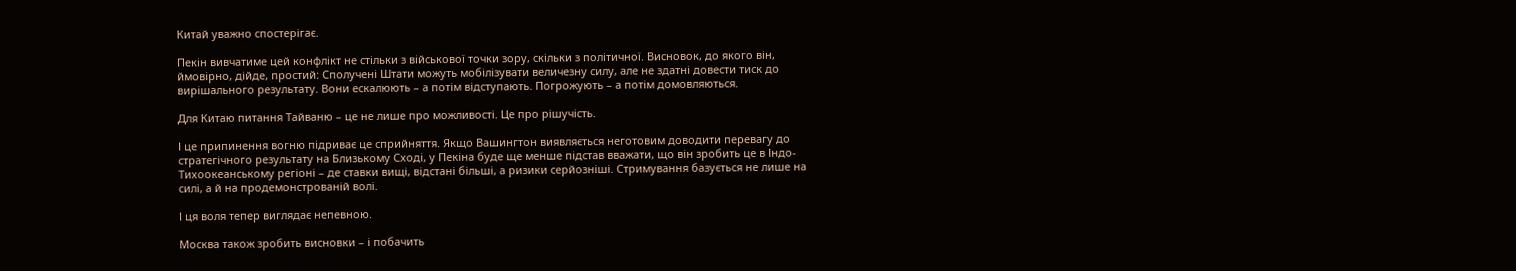Китай уважно спостерігає.

Пекін вивчатиме цей конфлікт не стільки з військової точки зору, скільки з політичної. Висновок, до якого він, ймовірно, дійде, простий: Сполучені Штати можуть мобілізувати величезну силу, але не здатні довести тиск до вирішального результату. Вони ескалюють – а потім відступають. Погрожують – а потім домовляються.

Для Китаю питання Тайваню – це не лише про можливості. Це про рішучість.

І це припинення вогню підриває це сприйняття. Якщо Вашингтон виявляється неготовим доводити перевагу до стратегічного результату на Близькому Сході, у Пекіна буде ще менше підстав вважати, що він зробить це в Індо-Тихоокеанському регіоні – де ставки вищі, відстані більші, а ризики серйозніші. Стримування базується не лише на силі, а й на продемонстрованій волі.

І ця воля тепер виглядає непевною.

Москва також зробить висновки – і побачить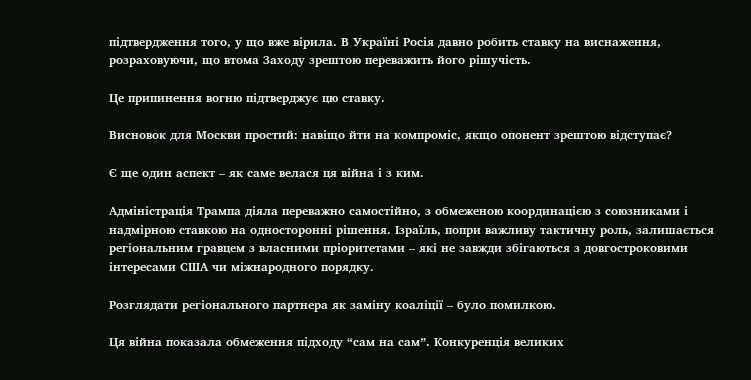підтвердження того, у що вже вірила. В Україні Росія давно робить ставку на виснаження, розраховуючи, що втома Заходу зрештою переважить його рішучість.

Це припинення вогню підтверджує цю ставку.

Висновок для Москви простий: навіщо йти на компроміс, якщо опонент зрештою відступає?

Є ще один аспект – як саме велася ця війна і з ким.

Адміністрація Трампа діяла переважно самостійно, з обмеженою координацією з союзниками і надмірною ставкою на односторонні рішення. Ізраїль, попри важливу тактичну роль, залишається регіональним гравцем з власними пріоритетами – які не завжди збігаються з довгостроковими інтересами США чи міжнародного порядку.

Розглядати регіонального партнера як заміну коаліції – було помилкою.

Ця війна показала обмеження підходу “сам на сам”. Конкуренція великих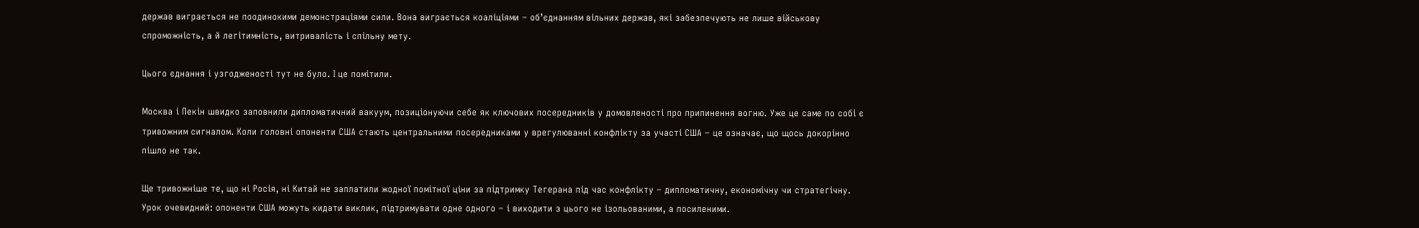держав виграється не поодинокими демонстраціями сили. Вона виграється коаліціями – обʼєднанням вільних держав, які забезпечують не лише військову спроможність, а й легітимність, витривалість і спільну мету.

Цього єднання і узгодженості тут не було. І це помітили.

Москва і Пекін швидко заповнили дипломатичний вакуум, позиціонуючи себе як ключових посередників у домовленості про припинення вогню. Уже це саме по собі є тривожним сигналом. Коли головні опоненти США стають центральними посередниками у врегулюванні конфлікту за участі США – це означає, що щось докорінно пішло не так.

Ще тривожніше те, що ні Росія, ні Китай не заплатили жодної помітної ціни за підтримку Тегерана під час конфлікту – дипломатичну, економічну чи стратегічну. Урок очевидний: опоненти США можуть кидати виклик, підтримувати одне одного – і виходити з цього не ізольованими, а посиленими.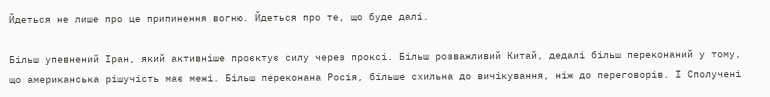Йдеться не лише про це припинення вогню. Йдеться про те, що буде далі.

Більш упевнений Іран, який активніше проєктує силу через проксі. Більш розважливий Китай, дедалі більш переконаний у тому, що американська рішучість має межі. Більш переконана Росія, більше схильна до вичікування, ніж до переговорів. І Сполучені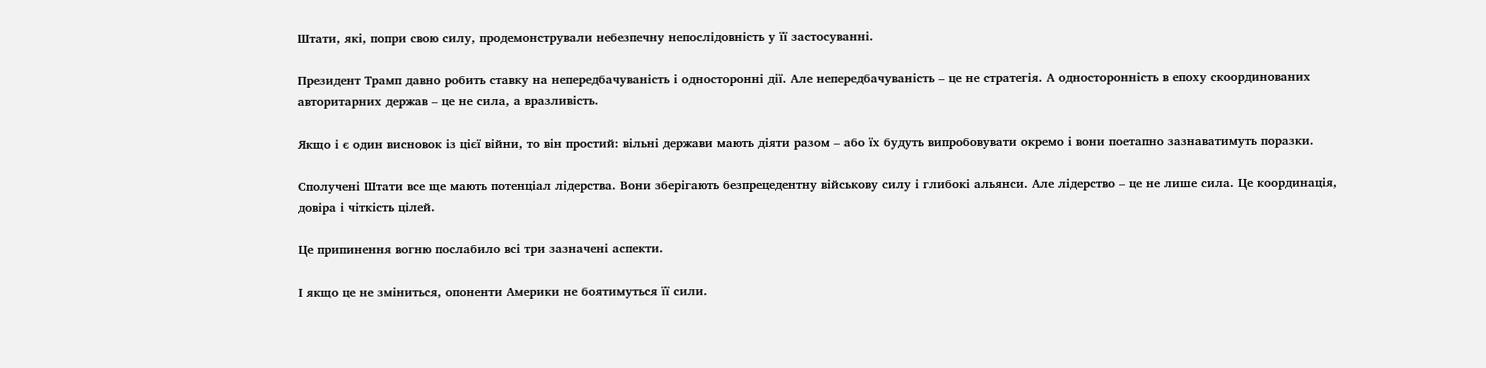Штати, які, попри свою силу, продемонстрували небезпечну непослідовність у її застосуванні.

Президент Трамп давно робить ставку на непередбачуваність і односторонні дії. Але непередбачуваність – це не стратегія. А односторонність в епоху скоординованих авторитарних держав – це не сила, а вразливість.

Якщо і є один висновок із цієї війни, то він простий: вільні держави мають діяти разом – або їх будуть випробовувати окремо і вони поетапно зазнаватимуть поразки.

Сполучені Штати все ще мають потенціал лідерства. Вони зберігають безпрецедентну військову силу і глибокі альянси. Але лідерство – це не лише сила. Це координація, довіра і чіткість цілей.

Це припинення вогню послабило всі три зазначені аспекти.

І якщо це не зміниться, опоненти Америки не боятимуться її сили.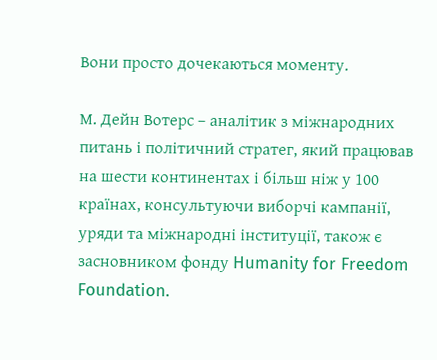Вони просто дочекаються моменту.

М. Дейн Вотерс – аналітик з міжнародних питань і політичний стратег, який працював на шести континентах і більш ніж у 100 країнах, консультуючи виборчі кампанії, уряди та міжнародні інституції, також є засновником фонду Humanity for Freedom Foundation.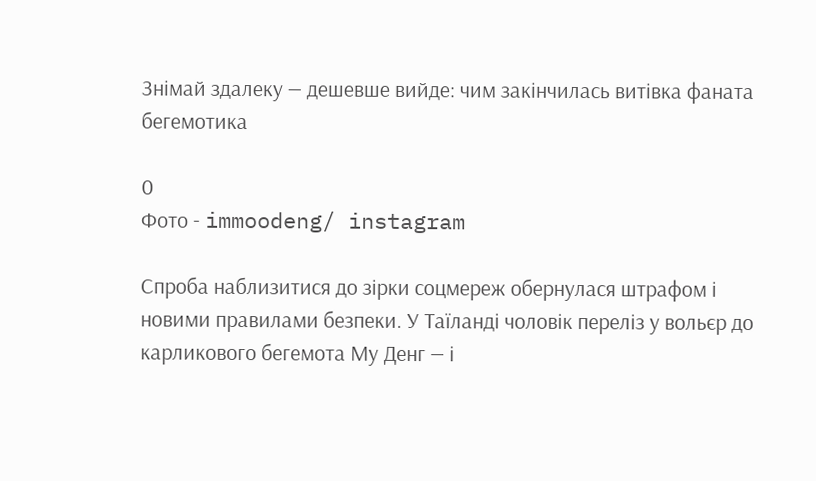Знімай здалеку — дешевше вийде: чим закінчилась витівка фаната бегемотика

0
Фото - immoodeng/ instagram

Спроба наблизитися до зірки соцмереж обернулася штрафом і новими правилами безпеки. У Таїланді чоловік переліз у вольєр до карликового бегемота Му Денг — і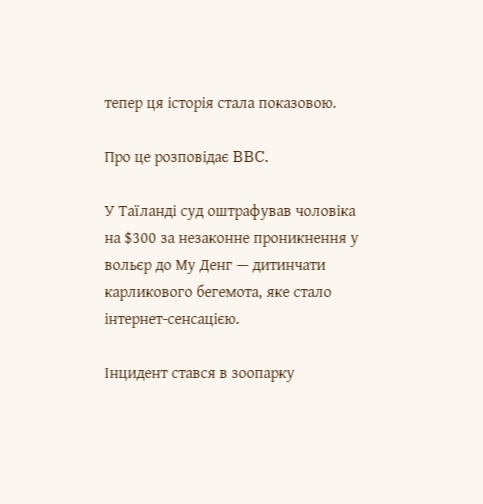тепер ця історія стала показовою.

Про це розповідає BBC.

У Таїланді суд оштрафував чоловіка на $300 за незаконне проникнення у вольєр до Му Денг — дитинчати карликового бегемота, яке стало інтернет-сенсацією.

Інцидент стався в зоопарку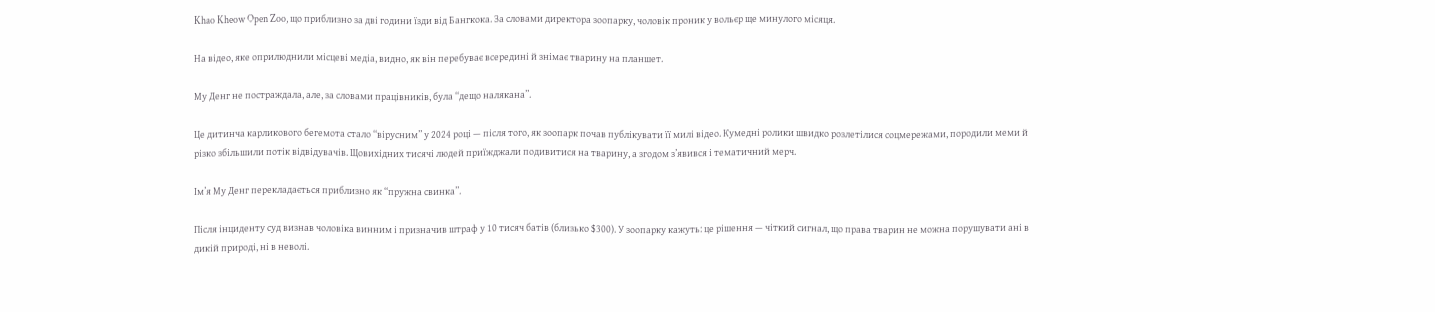Khao Kheow Open Zoo, що приблизно за дві години їзди від Бангкока. За словами директора зоопарку, чоловік проник у вольєр ще минулого місяця.

На відео, яке оприлюднили місцеві медіа, видно, як він перебуває всередині й знімає тварину на планшет.

Му Денг не постраждала, але, за словами працівників, була “дещо налякана”.

Це дитинча карликового бегемота стало “вірусним” у 2024 році — після того, як зоопарк почав публікувати її милі відео. Кумедні ролики швидко розлетілися соцмережами, породили меми й різко збільшили потік відвідувачів. Щовихідних тисячі людей приїжджали подивитися на тварину, а згодом з’явився і тематичний мерч.

Ім’я Му Денг перекладається приблизно як “пружна свинка”.

Після інциденту суд визнав чоловіка винним і призначив штраф у 10 тисяч батів (близько $300). У зоопарку кажуть: це рішення — чіткий сигнал, що права тварин не можна порушувати ані в дикій природі, ні в неволі.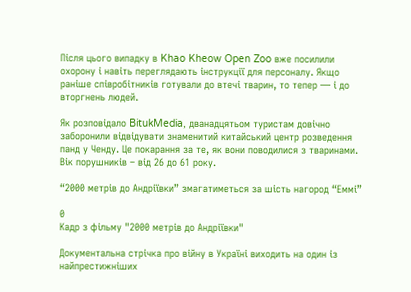Після цього випадку в Khao Kheow Open Zoo вже посилили охорону і навіть переглядають інструкції для персоналу. Якщо раніше співробітників готували до втечі тварин, то тепер — і до вторгнень людей.

Як розповідало BitukMedia, дванадцятьом туристам довічно заборонили відвідувати знаменитий китайський центр розведення панд у Ченду. Це покарання за те, як вони поводилися з тваринами. Вік порушників – від 26 до 61 року.

“2000 метрів до Андріївки” змагатиметься за шість нагород “Еммі”

0
Кадр з фільму "2000 метрів до Андріївки"

Документальна стрічка про війну в Україні виходить на один із найпрестижніших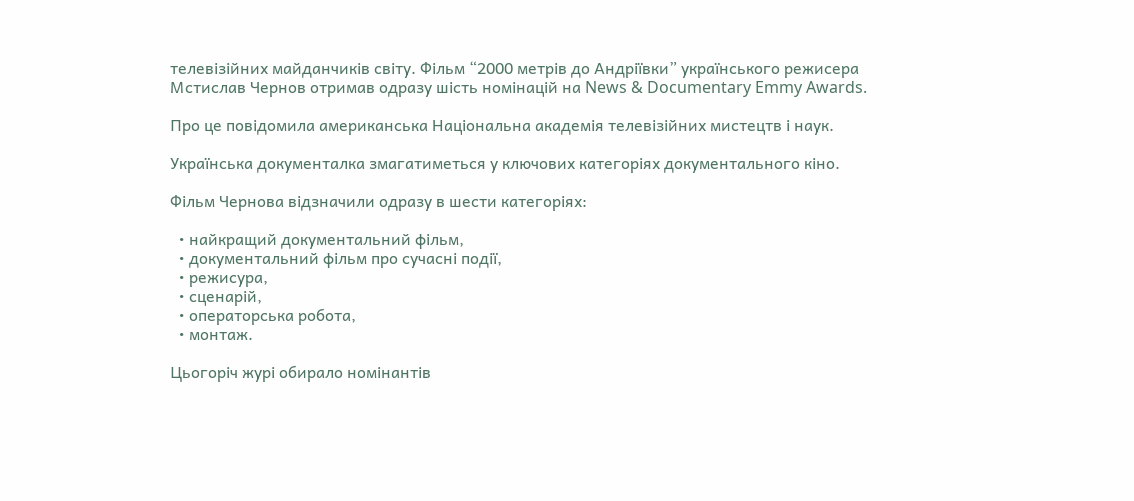телевізійних майданчиків світу. Фільм “2000 метрів до Андріївки” українського режисера Мстислав Чернов отримав одразу шість номінацій на News & Documentary Emmy Awards.

Про це повідомила американська Національна академія телевізійних мистецтв і наук.

Українська документалка змагатиметься у ключових категоріях документального кіно.

Фільм Чернова відзначили одразу в шести категоріях:

  • найкращий документальний фільм,
  • документальний фільм про сучасні події,
  • режисура,
  • сценарій,
  • операторська робота,
  • монтаж.

Цьогоріч журі обирало номінантів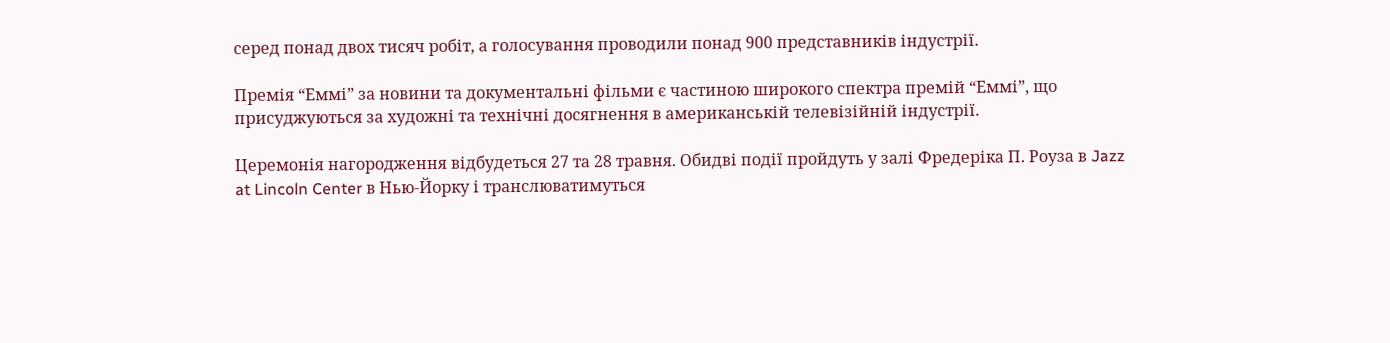серед понад двох тисяч робіт, а голосування проводили понад 900 представників індустрії.

Премія “Еммі” за новини та документальні фільми є частиною широкого спектра премій “Еммі”, що присуджуються за художні та технічні досягнення в американській телевізійній індустрії.

Церемонія нагородження відбудеться 27 та 28 травня. Обидві події пройдуть у залі Фредеріка П. Роуза в Jazz at Lincoln Center в Нью-Йорку і транслюватимуться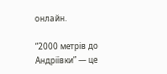онлайн.

“2000 метрів до Андріївки” — це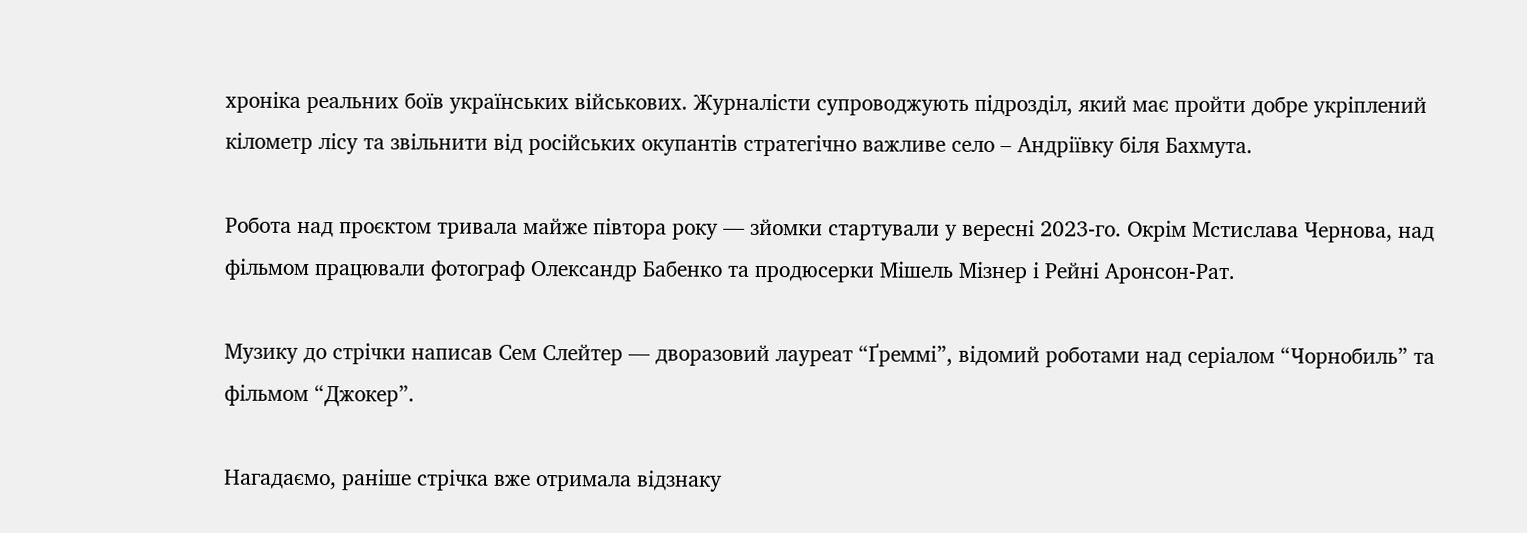хроніка реальних боїв українських військових. Журналісти супроводжують підрозділ, який має пройти добре укріплений кілометр лісу та звільнити від російських окупантів стратегічно важливе село – Андріївку біля Бахмута.

Робота над проєктом тривала майже півтора року — зйомки стартували у вересні 2023-го. Окрім Мстислава Чернова, над фільмом працювали фотограф Олександр Бабенко та продюсерки Мішель Мізнер і Рейні Аронсон-Рат.

Музику до стрічки написав Сем Слейтер — дворазовий лауреат “Ґреммі”, відомий роботами над серіалом “Чорнобиль” та фільмом “Джокер”.

Нагадаємо, раніше стрічка вже отримала відзнаку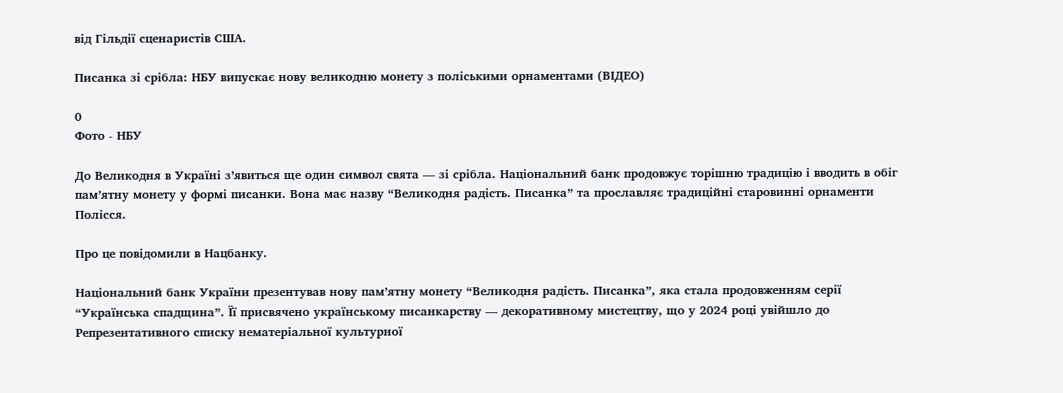від Гільдії сценаристів США.

Писанка зі срібла: НБУ випускає нову великодню монету з поліськими орнаментами (ВІДЕО)

0
Фото - НБУ

До Великодня в Україні з’явиться ще один символ свята — зі срібла. Національний банк продовжує торішню традицію і вводить в обіг пам’ятну монету у формі писанки. Вона має назву “Великодня радість. Писанка” та прославляє традиційні старовинні орнаменти Полісся.

Про це повідомили в Нацбанку.

Національний банк України презентував нову пам’ятну монету “Великодня радість. Писанка”, яка стала продовженням серії “Українська спадщина”. Її присвячено українському писанкарству — декоративному мистецтву, що у 2024 році увійшло до Репрезентативного списку нематеріальної культурної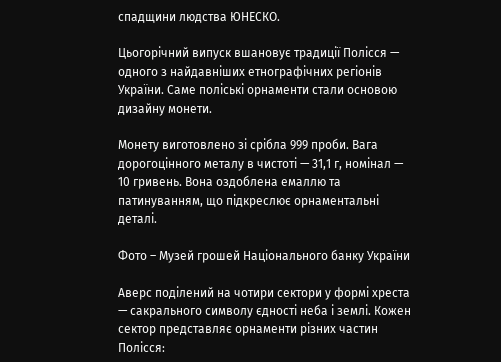спадщини людства ЮНЕСКО.

Цьогорічний випуск вшановує традиції Полісся — одного з найдавніших етнографічних регіонів України. Саме поліські орнаменти стали основою дизайну монети.

Монету виготовлено зі срібла 999 проби. Вага дорогоцінного металу в чистоті — 31,1 г, номінал — 10 гривень. Вона оздоблена емаллю та патинуванням, що підкреслює орнаментальні деталі.

Фото – Музей грошей Національного банку України

Аверс поділений на чотири сектори у формі хреста — сакрального символу єдності неба і землі. Кожен сектор представляє орнаменти різних частин Полісся: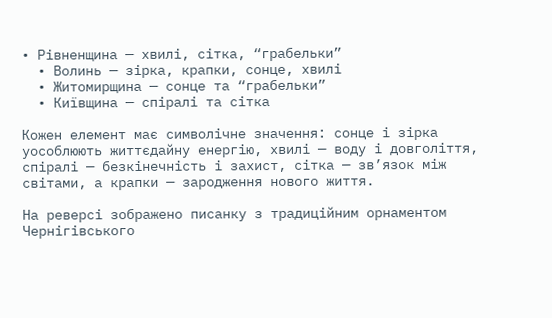• Рівненщина — хвилі, сітка, “грабельки”
  • Волинь — зірка, крапки, сонце, хвилі
  • Житомирщина — сонце та “грабельки”
  • Київщина — спіралі та сітка

Кожен елемент має символічне значення: сонце і зірка уособлюють життєдайну енергію, хвилі — воду і довголіття, спіралі — безкінечність і захист, сітка — зв’язок між світами, а крапки — зародження нового життя.

На реверсі зображено писанку з традиційним орнаментом Чернігівського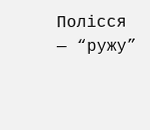Полісся — “ружу”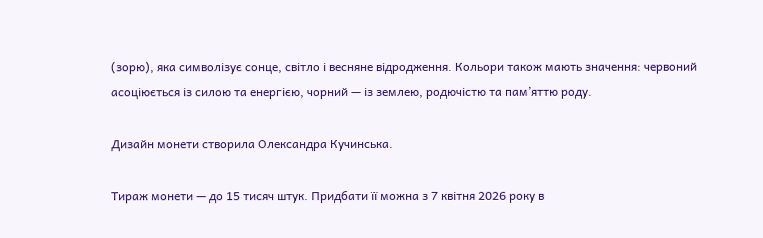(зорю), яка символізує сонце, світло і весняне відродження. Кольори також мають значення: червоний асоціюється із силою та енергією, чорний — із землею, родючістю та пам’яттю роду.

Дизайн монети створила Олександра Кучинська.

Тираж монети — до 15 тисяч штук. Придбати її можна з 7 квітня 2026 року в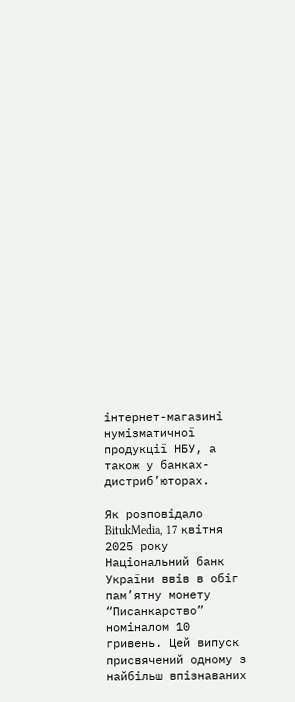інтернет-магазині нумізматичної продукції НБУ, а також у банках-дистриб’юторах.

Як розповідало BitukMedia, 17 квітня 2025 року Національний банк України ввів в обіг пам’ятну монету “Писанкарство” номіналом 10 гривень. Цей випуск присвячений одному з найбільш впізнаваних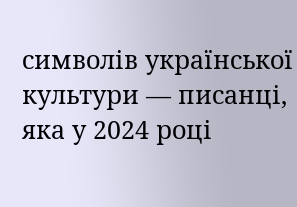символів української культури — писанці, яка у 2024 році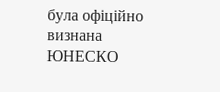була офіційно визнана ЮНЕСКО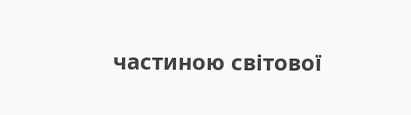частиною світової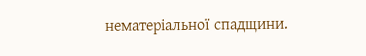нематеріальної спадщини.